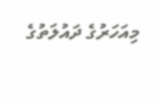މިއަހަރުގެ ދައުލަތުގެ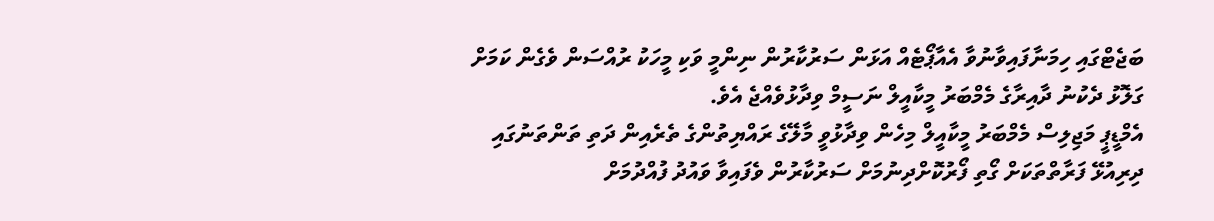ބަޖެޓްގައި ހިމަނާފައިވާނުވާ އެއާޕޯޓެއް އަޅަން ސަރުކާރުން ނިންމީ ވަކި މީހަކު ރުއްސަން ވެގެން ކަމަށް ގަލޮޅު ދެކުނު ދާއިރާގެ މެމްބަރު މީކާއީލް ނަސީމް ވިދާޅުވެއްޖެ އެވެ.
އެމްޑީޕީ މަޖިލިސް މެމްބަރު މީކާއީލް މިހެން ވިދާޅުވީ މާލޭގެ ރައްޔިތުންގެ ތެރެއިން ދަތި ތަންތަނުގައި ދިރިއުޅޭ ފަރާތްތަކަށް ގޯތި ފޯރުކޮށްދިނުމަށް ސަރުކާރުން ވެފައިވާ ވައުދު ފުއްދުމަށް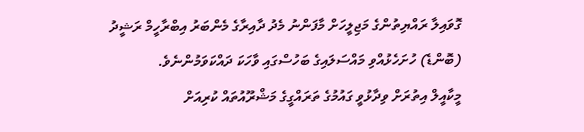ގޮވައިލާ ރައްޔިތުންގެ މަޖިލީހަށް މާފަންނު މެދު ދާއިރާގެ މެންބަރު އިބްރާހީމް ރަޝީދު (ބޮންޑެ) ހުށަހެޅުއްވި މައްސަލައިގެ ބަހުސްގައި ވާހަކަ ދައްކަވަމުންނެވެ.
މީކާއީލް އިތުރަށް ވިދާޅުވީ ގައުމުގެ ތަރައްގީގެ މަޝްރޫއުތައް ކުރިއަށް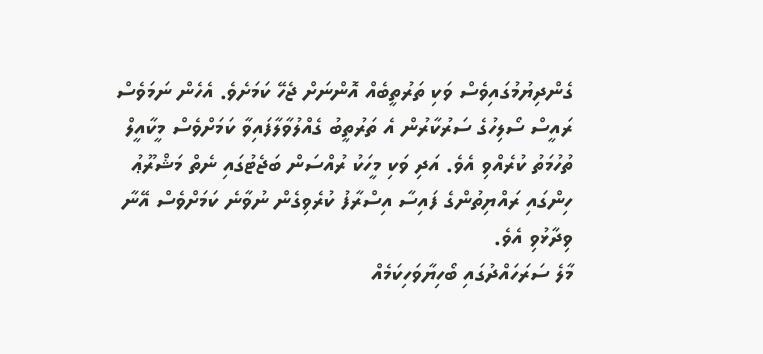ގެންދިޔުމުގައިވެސް ވަކި ތަރުތީބެއް އޮންނަށް ޖެހޭ ކަމަށެވެ. އެހެން ނަމަވެސް ރައީސް ސޯލިހުގެ ސަރުކާރުން އެ ތަރުތީބު ގެއްލުވާލާފައިވާ ކަމަށްވެސް މީކާއީލް ތުހުމަތު ކުރެއްވި އެވެ. އަދި ވަކި މީހަކު ރުއްސަން ބަޖެޓުގައި ނެތް މަޝްރޫޢު ހިންގައި ރައްޔިތުންގެ ފައިސާ އިސްރާފު ކުރެވިގެން ނުވާނެ ކަމަށްވެސް އޭނާ ވިދާޅުވި އެވެ.
މާލެ ސަރަހައްދުގައި ބޯހިޔާވަހިކަމެއް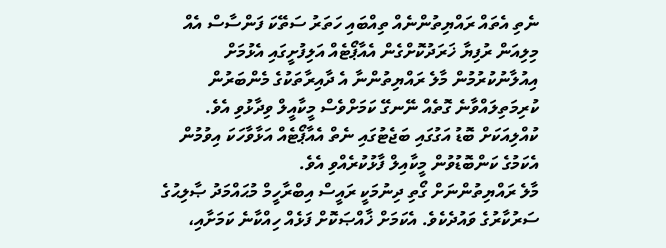ނެތި އެތައް ރައްޔިތުންނެއް ތިއްބައި ހަތަރު ސަތޭކަ ފަންސާސް އެއް މިލިއަން ރުފިޔާ ޚަރަދުކޮށްގެން އެއާޕޯޓެއް އަލިފުށީގައި އެޅުމަށް އިއުލާނުކުރުމުން މާލެ ރައްޔިތުންނާ އެ ދާއިރާތަކުގެ މެންބަރުން ކުރިމަތިލައްވާނެ ގޮތެއް ނޭނގޭ ކަމަށްވެސް މީކާއީލް ވިދާޅުވި އެވެ.
ކުއްލިއަކަށް ބޮޑު އަގުގައި ބަޖެޓުގައި ނެތް އެއާޕޯޓެއް އަޅާވާހަކަ އިވުމުން އެކަމުގެ ކަންބޮޑުވުން މީކާއިލް ފާޅުކުރެއްވި އެވެ.
މާލެ ރައްޔިތުންނަށް ގޯތި ދިނުމަކީ ރައީސް އިބްރާހީމް މުޙައްމަދު ޞާލިޙުގެ ސަރުކާރުގެ ވައުދެކެވެ. އެކަމަށް ޚާއްޞަކޮށް ފަޅެއް ހިއްކާނެ ކަމަށާއި،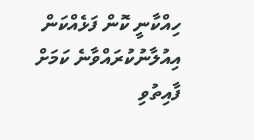ހިއްކާނީ ކޮން ފަޅެއްކަން އިއުލާނުކުރައްވާނެ ކަމަށް ފާއިތުވި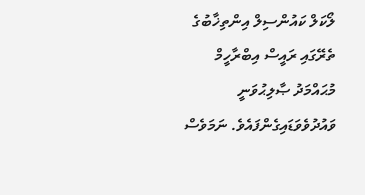ލޯކަލް ކައުންސިލް އިންތިޚާބުގެ ތެރޭގައި ރައީސް އިބްރާހީމް މުޙައްމަދު ޞާލިޙުވަނީ ވައުދުވެވަޑައިގެންފައެވެ. ނަމަވެސް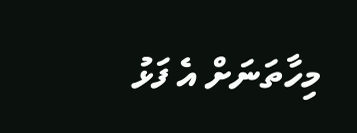މިހާތަނަށް އެ ފަޅު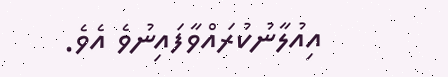އިއުލާނުކުރައްވާފައިނުވެ އެވެ.